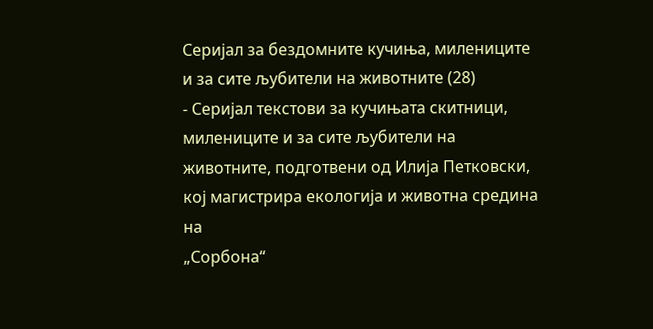Серијал за бездомните кучиња, милениците и за сите љубители на животните (28)
- Серијал текстови за кучињата скитници, милениците и за сите љубители на животните, подготвени од Илија Петковски, кој магистрира екологија и животна средина на
„Сорбона“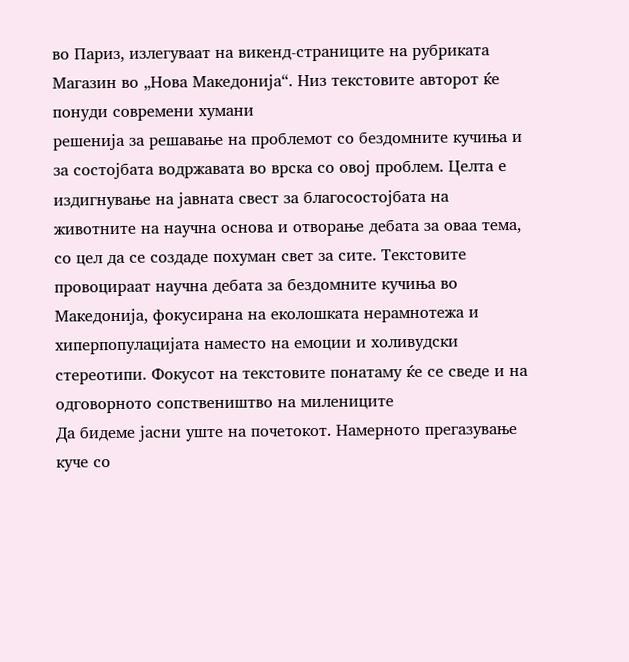во Париз, излегуваат на викенд-страниците на рубриката Магазин во „Нова Македонија“. Низ текстовите авторот ќе понуди современи хумани
решенија за решавање на проблемот со бездомните кучиња и за состојбата водржавата во врска со овој проблем. Целта е издигнување на јавната свест за благосостојбата на животните на научна основа и отворање дебата за оваа тема, со цел да се создаде похуман свет за сите. Текстовите провоцираат научна дебата за бездомните кучиња во Македонија, фокусирана на еколошката нерамнотежа и хиперпопулацијата наместо на емоции и холивудски стереотипи. Фокусот на текстовите понатаму ќе се сведе и на одговорното сопствеништво на милениците
Да бидеме јасни уште на почетокот. Намерното прегазување куче со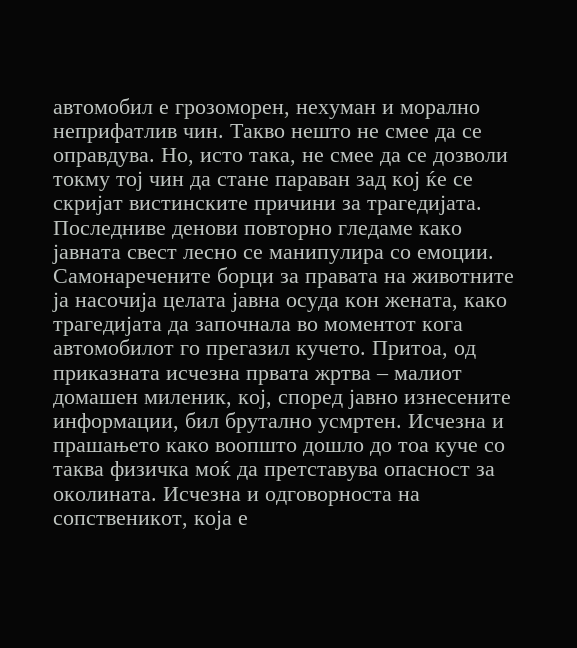автомобил е грозоморен, нехуман и морално неприфатлив чин. Такво нешто не смее да се оправдува. Но, исто така, не смее да се дозволи токму тој чин да стане параван зад кој ќе се скријат вистинските причини за трагедијата.
Последниве денови повторно гледаме како јавната свест лесно се манипулира со емоции. Самонаречените борци за правата на животните ја насочија целата јавна осуда кон жената, како трагедијата да започнала во моментот кога автомобилот го прегазил кучето. Притоа, од приказната исчезна првата жртва – малиот домашен миленик, кој, според јавно изнесените информации, бил брутално усмртен. Исчезна и прашањето како воопшто дошло до тоа куче со таква физичка моќ да претставува опасност за околината. Исчезна и одговорноста на сопственикот, која е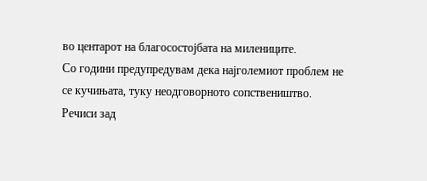во центарот на благосостојбата на милениците.
Со години предупредувам дека најголемиот проблем не се кучињата, туку неодговорното сопствеништво. Речиси зад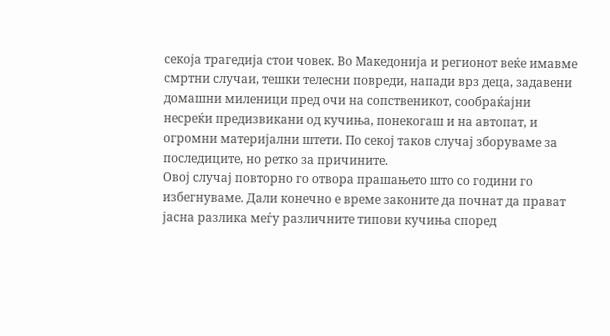секоја трагедија стои човек. Во Македонија и регионот веќе имавме смртни случаи, тешки телесни повреди, напади врз деца, задавени домашни миленици пред очи на сопственикот, сообраќајни несреќи предизвикани од кучиња, понекогаш и на автопат, и огромни материјални штети. По секој таков случај зборуваме за последиците, но ретко за причините.
Овој случај повторно го отвора прашањето што со години го избегнуваме. Дали конечно е време законите да почнат да прават јасна разлика меѓу различните типови кучиња според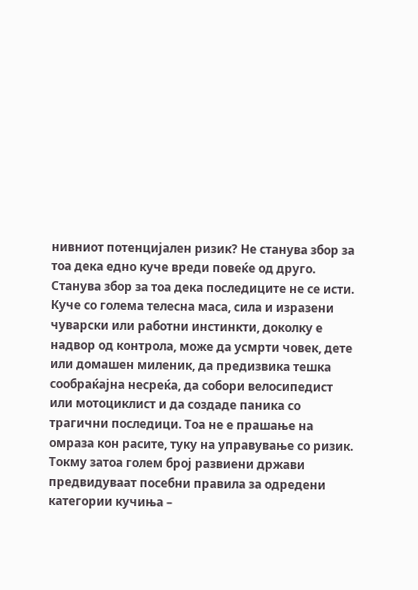нивниот потенцијален ризик? Не станува збор за тоа дека едно куче вреди повеќе од друго. Станува збор за тоа дека последиците не се исти.
Куче со голема телесна маса, сила и изразени чуварски или работни инстинкти, доколку е надвор од контрола, може да усмрти човек, дете или домашен миленик, да предизвика тешка сообраќајна несреќа, да собори велосипедист или мотоциклист и да создаде паника со трагични последици. Тоа не е прашање на омраза кон расите, туку на управување со ризик. Токму затоа голем број развиени држави предвидуваат посебни правила за одредени категории кучиња –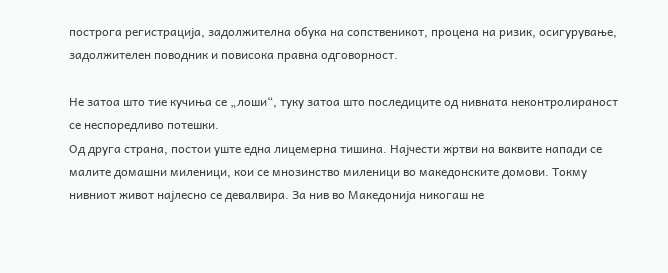построга регистрација, задолжителна обука на сопственикот, процена на ризик, осигурување, задолжителен поводник и повисока правна одговорност.

Не затоа што тие кучиња се „лоши“, туку затоа што последиците од нивната неконтролираност се неспоредливо потешки.
Од друга страна, постои уште една лицемерна тишина. Најчести жртви на ваквите напади се малите домашни миленици, кои се мнозинство миленици во македонските домови. Токму нивниот живот најлесно се девалвира. За нив во Македонија никогаш не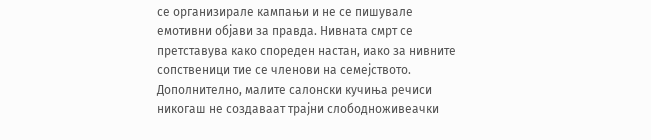се организирале кампањи и не се пишувале емотивни објави за правда. Нивната смрт се претставува како спореден настан, иако за нивните сопственици тие се членови на семејството.
Дополнително, малите салонски кучиња речиси никогаш не создаваат трајни слободноживеачки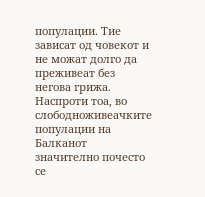популации. Тие зависат од човекот и не можат долго да преживеат без негова грижа. Наспроти тоа, во слободноживеачките популации на Балканот значително почесто се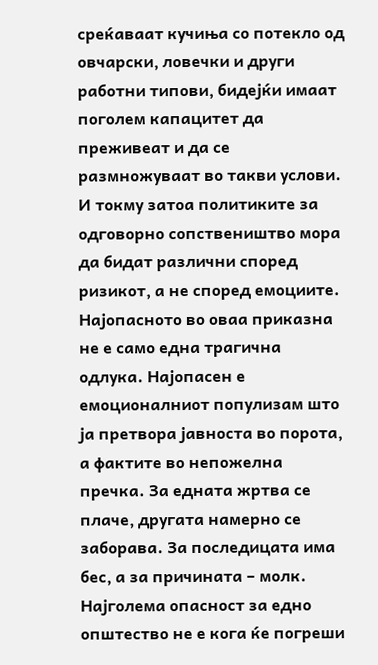среќаваат кучиња со потекло од овчарски, ловечки и други работни типови, бидејќи имаат поголем капацитет да преживеат и да се размножуваат во такви услови. И токму затоа политиките за одговорно сопствеништво мора да бидат различни според ризикот, а не според емоциите.
Најопасното во оваа приказна не е само една трагична одлука. Најопасен е емоционалниот популизам што ја претвора јавноста во порота, а фактите во непожелна пречка. За едната жртва се плаче, другата намерно се заборава. За последицата има бес, а за причината – молк. Најголема опасност за едно општество не е кога ќе погреши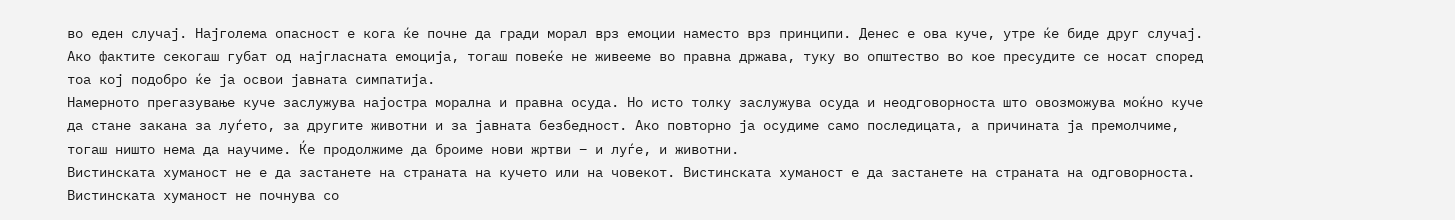во еден случај. Најголема опасност е кога ќе почне да гради морал врз емоции наместо врз принципи. Денес е ова куче, утре ќе биде друг случај. Ако фактите секогаш губат од најгласната емоција, тогаш повеќе не живееме во правна држава, туку во општество во кое пресудите се носат според тоа кој подобро ќе ја освои јавната симпатија.
Намерното прегазување куче заслужува најостра морална и правна осуда. Но исто толку заслужува осуда и неодговорноста што овозможува моќно куче да стане закана за луѓето, за другите животни и за јавната безбедност. Ако повторно ја осудиме само последицата, а причината ја премолчиме, тогаш ништо нема да научиме. Ќе продолжиме да броиме нови жртви – и луѓе, и животни.
Вистинската хуманост не е да застанете на страната на кучето или на човекот. Вистинската хуманост е да застанете на страната на одговорноста. Вистинската хуманост не почнува со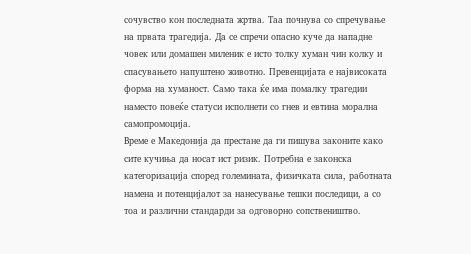сочувство кон последната жртва. Таа почнува со спречување на првата трагедија. Да се спречи опасно куче да нападне човек или домашен миленик е исто толку хуман чин колку и спасувањето напуштено животно. Превенцијата е највисоката форма на хуманост. Само така ќе има помалку трагедии наместо повеќе статуси исполнети со гнев и евтина морална самопромоција.
Време е Македонија да престане да ги пишува законите како сите кучиња да носат ист ризик. Потребна е законска категоризација според големината, физичката сила, работната намена и потенцијалот за нанесување тешки последици, а со тоа и различни стандарди за одговорно сопствеништво.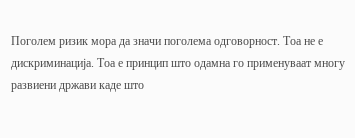Поголем ризик мора да значи поголема одговорност. Тоа не е дискриминација. Тоа е принцип што одамна го применуваат многу развиени држави каде што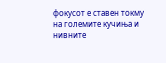фокусот е ставен токму на големите кучиња и нивните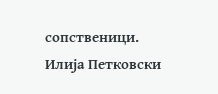сопственици.
Илија Петковски